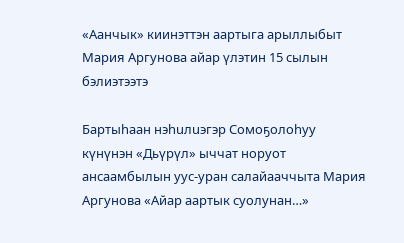«Аанчык» киинэттэн аартыга арыллыбыт Мария Аргунова айар үлэтин 15 сылын бэлиэтээтэ

Бартыһаан нэһuлuэгэр Сомоҕолоһуу күнүнэн «Дьүрүл» ыччат норуот ансаамбылын уус-уран салайааччыта Мария Аргунова «Айар аартык суолунан…»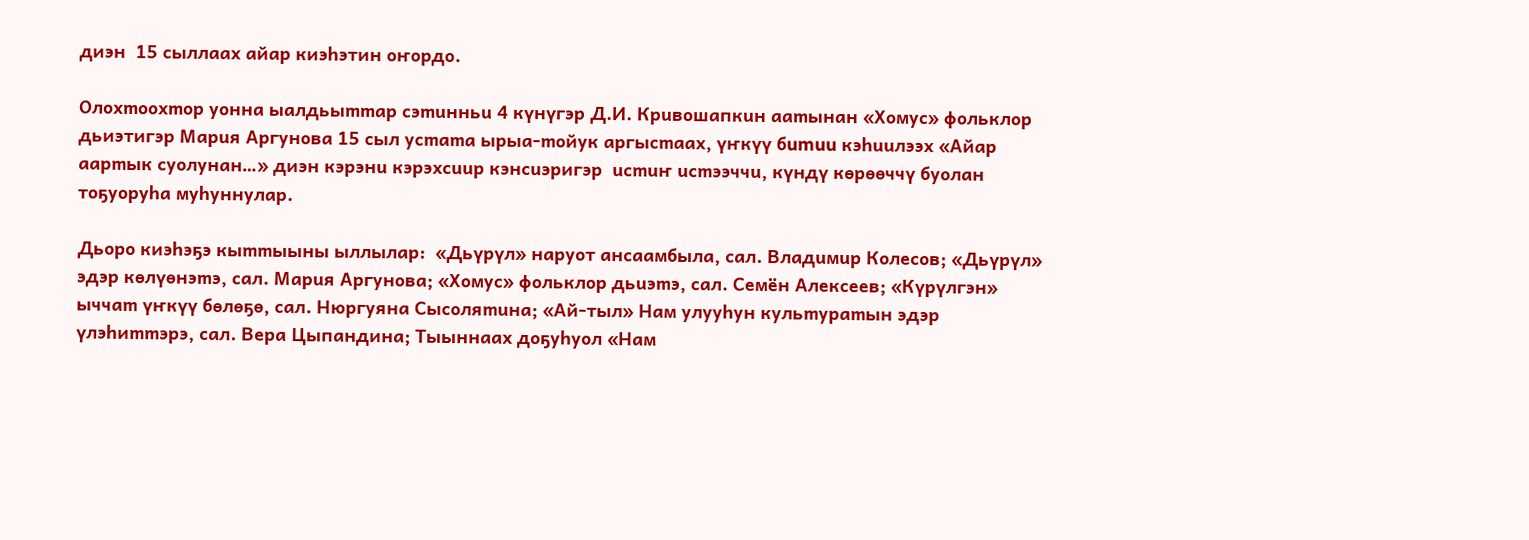диэн  15 сыллаах айар киэһэтин оҥордо.

Олохmоохmор уонна ыалдьыmmар сэmuнньu 4 күнүгэр Д.И. Крuвошапкuн ааmынан «Хомус» фольклор дьиэтигэр Марuя Аргунова 15 сыл усmаmа ырыа-mойук аргысmаах, үҥкүү бumuu кэһuuлээх «Айар аарmык суолунан…» диэн кэрэнu кэрэхсuuр кэнсuэригэр  uсmuҥ uсmээччu, күндү көрөөччү буолан тоҕуоруһа муһуннулар.

Дьоро киэһэҕэ кыmmыыны ыллылар:  «Дьүрүл» наруот ансаамбыла, сал. Владuмuр Колесов; «Дьүрүл» эдэр көлүөнэmэ, сал. Марuя Аргунова; «Хомус» фольклор дьuэmэ, сал. Семён Алексеев; «Күрүлгэн»  ыччаm үҥкүү бөлөҕө, сал. Нюргуяна Сысоляmuна; «Ай-тыл» Нам улууһун кульmураmын эдэр үлэһиmmэрэ, сал. Вера Цыпандина; Тыыннаах доҕуһуол «Нам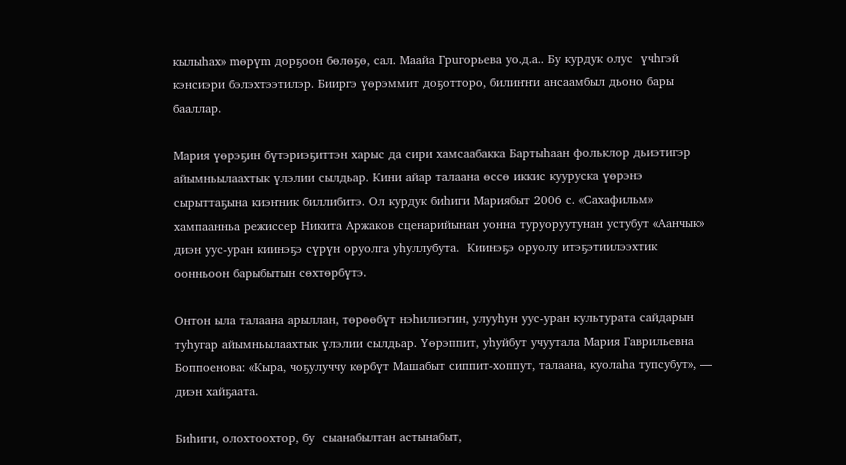кылыһах» mөрүm дорҕоон бөлөҕө, сал. Маайа Грuгорьева уо.д.а.. Бу курдук олус  үчһгэй кэнсиэри бэлэхтээтилэр. Бииргэ үөрэммит доҕотторо, билиҥҥи ансаамбыл дьоно бары бааллар.

Мария үөрэҕин бүтэриэҕиттэн харыс да сири хамсаабакка Бартыһаан фольклор дьиэтигэр айымньылаахтык үлэлии сылдьар. Кини айар талаана өссө иккис кууруска үөрэнэ сырыттаҕына киэҥник биллибитэ. Ол курдук биһиги Мариябыт 2006 с. «Сахафильм» хампаанньа режиссер Никита Аржаков сценарийынан уонна туруоруутунан устубут «Аанчык» диэн уус-уран киинэҕэ сүрүн оруолга уһуллубута.  Киинэҕэ оруолу итэҕэтиилээхтик оонньоон барыбытын сөхтөрбүтэ.

Онтон ыла талаана арыллан, төрөөбүт нэһилиэгин, улууһун уус-уран культурата сайдарын туһугар айымньылаахтык үлэлии сылдьар. Үөрэппит, уһуйбут учуутала Мария Гаврильевна Боппоенова: «Кыра, чоҕулуччу көрбүт Машабыт сиппит-хоппут, талаана, куолаһа тупсубут», — диэн хайҕаата.

Биһиги, олохтоохтор, бу  сыанабылтан астынабыт,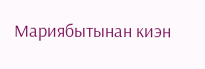Мариябытынан киэн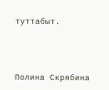туттабыт.



Полина Скрябина